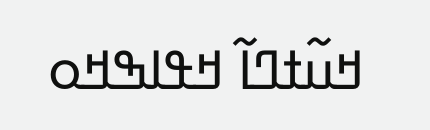ߞߎ߬ߙߣߊ߬ ߞߟߊߒߞߋ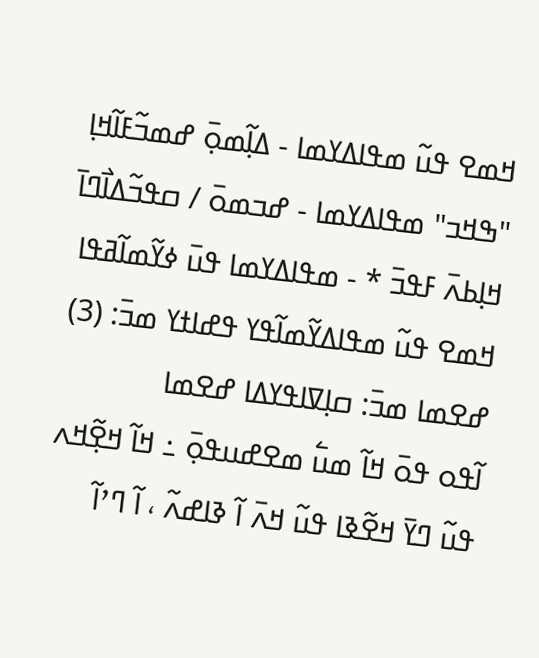ߞߘߐ ߟߎ߬ ߘߟߊߡߌߘߊ - ߡߊ߲߬ߘߋ߲߫ ߝߘߏ߬ߓߊ߬ߞߊ߲ "ߒߞߏ" ߘߟߊߡߌߘߊ - ߝߏߘߋ߫ / ߛߟߏ߬ߡߊ߯ߣߊ߫ ߞߊ߲ߕߍ߫ ߓߟߏ߫ * - ߘߟߊߡߌߘߊ ߟߎ߫ ߦߌ߬ߘߊ߬ߥߟߊ
ߞߘߐ ߟߎ߬ ߘߟߊߡߌ߬ߘߊ߬ߟߌ ߟߝߊߙߌ ߘߏ߫: (3) ߝߐߘߊ ߘߏ߫: ߛߊ߲ߜߊߟߌߡߊ ߝߐߘߊ
ߊ߬ߟߋ ߟߋ߫ ߞߊ߬ ߘߎ߱ ߘߐߝߎߟߋ߲߫ ߸ ߞߊ߬ ߞߐ߲߬ߞߍ ߟߎ߬ ߣߌ߫ ߞߐ߬ߢߊ ߟߎ߬ ߞߍ߫ ߊ߬ ߢߊߝߍ߬ ، ߊ߬ ߣߴߊ߬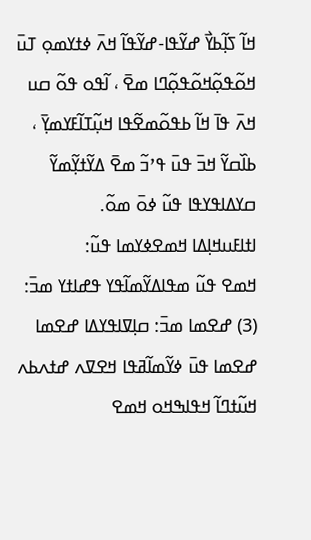ߞߊ߬ ߖߊ߲߬ߕߌ߯ ߝߌ߬ߟߊ-ߝߌ߬ߟߊ߬ ߞߍ߫ ߦߙߌߘߋ߲ ߠߎ߫ ߞߋ߬ߟߋ߲߬ߞߋ߬ߟߋ߲߬ߣߊ ߘߐ߫ ، ߊ߬ߟߋ ߟߋ߬ ߛߎ ߞߍ߫ ߟߊ߫ ߞߊ߬ ߕߟߋ߬ߘߐ߬ߟߊ ߞߎ߲߬ߠߊ߬ߓߌߘߌ߲߫ ، ߕߊ߰ߛߌ߬ ߞߏ߫ ߟߎ߫ ߟߴߏ߬ ߘߐ߫ ߡߌ߬ߙߌ߲߬ߘߌ߬ ߛߌߡߊߟߌߟߊ ߟߎ߬ ߦߋ߫ ߘߋ߬.
ߊߙߊߓߎߞߊ߲ߡߊ ߞߘߐߦߌߘߊ ߟߎ߬:
ߞߘߐ ߟߎ߬ ߘߟߊߡߌ߬ߘߊ߬ߟߌ ߟߝߊߙߌ ߘߏ߫: (3) ߝߐߘߊ ߘߏ߫: ߛߊ߲ߜߊߟߌߡߊ ߝߐߘߊ
ߝߐߘߊ ߟߎ߫ ߦߌ߬ߘߊ߬ߥߟߊ ߞߐߜߍ ߝߙߍߕߍ
ߞߎ߬ߙߣߊ߬ ߞߟߊߒߞߋ ߞߘߐ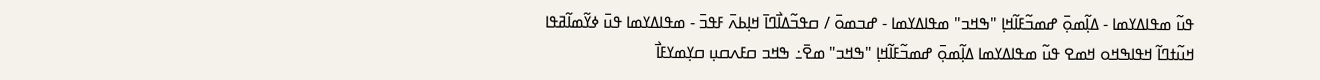ߟߎ߬ ߘߟߊߡߌߘߊ - ߡߊ߲߬ߘߋ߲߫ ߝߘߏ߬ߓߊ߬ߞߊ߲ "ߒߞߏ" ߘߟߊߡߌߘߊ - ߝߏߘߋ߫ / ߛߟߏ߬ߡߊ߯ߣߊ߫ ߞߊ߲ߕߍ߫ ߓߟߏ߫ - ߘߟߊߡߌߘߊ ߟߎ߫ ߦߌ߬ߘߊ߬ߥߟߊ
ߞߎ߬ߙߣߊ߬ ߞߟߊߒߞߋ ߞߘߐ ߟߎ߬ ߘߟߊߡߌߘߊ ߡߊ߲߬ߘߋ߲߫ ߝߘߏ߬ߓߊ߬ߞߊ߲ "ߒߞߏ" ߘߐ߫߸ ߒߞߏ ߛߓߍߛߎ߲ ߛߌ߲ߘߌߓߊ߯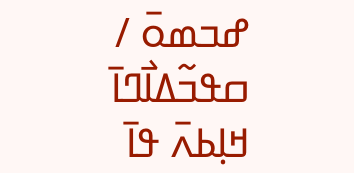ߝߏߘߋ߫ / ߛߟߏ߬ߡߊ߯ߣߊ߫ ߞߊ߲ߕߍ߫ ߟߊ߫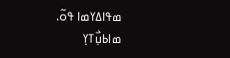ߘߟߊߡߌߘߊ ߟߋ߬.
ߘߊߕߎ߲߯ߠߌ߲